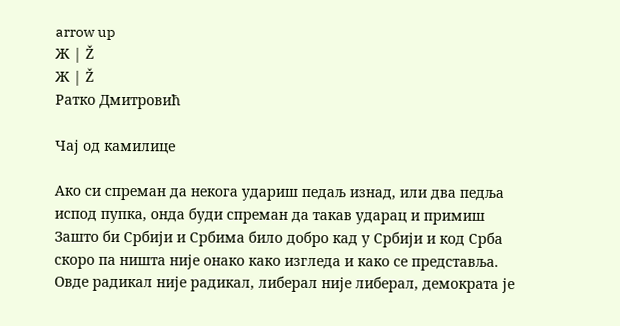arrow up
Ж | Ž
Ж | Ž
Ратко Дмитровић

Чај од камилице

Ако си спреман да некога удариш педаљ изнад, или два педља испод пупка, онда буди спреман да такав ударац и примиш Зашто би Србији и Србима било добро кад у Србији и код Срба скоро па ништа није онако како изгледа и како се представља. Овде радикал није радикал, либерал није либерал, демократа је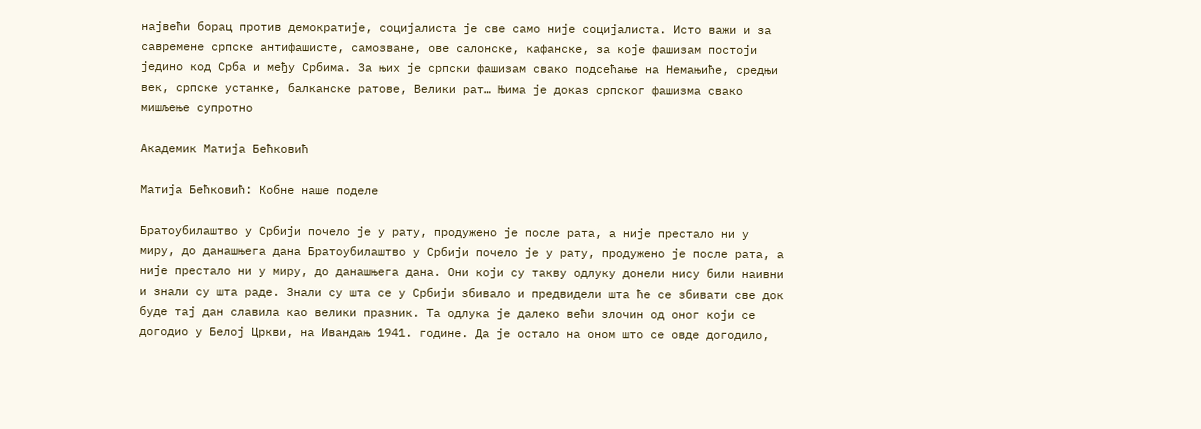највећи борац против демократије, социјалиста је све само није социјалиста. Исто важи и за савремене српске антифашисте, самозване, ове салонске, кафанске, за које фашизам постоји једино код Срба и међу Србима. За њих је српски фашизам свако подсећање на Немањиће, средњи век, српске устанке, балканске ратове, Велики рат… Њима је доказ српског фашизма свако мишљење супротно

Академик Матија Бећковић

Матија Бећковић: Кобне наше поделе

Братоубилаштво у Србији почело је у рату, продужено је после рата, а није престало ни у миру, до данашњега дана Братоубилаштво у Србији почело је у рату, продужено је после рата, а није престало ни у миру, до данашњега дана. Они који су такву одлуку донели нису били наивни и знали су шта раде. Знали су шта се у Србији збивало и предвидели шта ће се збивати све док буде тај дан славила као велики празник. Та одлука је далеко већи злочин од оног који се догодио у Белој Цркви, на Ивандањ 1941. године. Да је остало на оном што се овде догодило,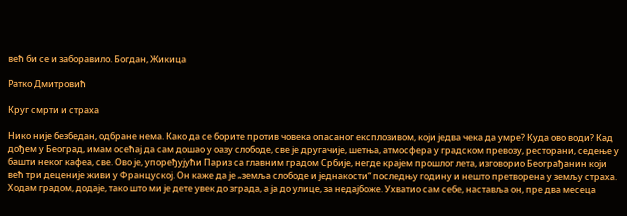већ би се и заборавило. Богдан, Жикица

Ратко Дмитровић

Круг смрти и страха

Нико није безбедан, одбране нема. Како да се борите против човека опасаног експлозивом, који једва чека да умре? Куда ово води? Кад дођем у Београд, имам осећај да сам дошао у оазу слободе, све је другачије, шетња, атмосфера у градском превозу, ресторани, седење у башти неког кафеа, све. Ово је, упоређујући Париз са главним градом Србије, негде крајем прошлог лета, изговорио Београђанин који већ три деценије живи у Француској. Он каже да је „земља слободе и једнакости“ последњу годину и нешто претворена у земљу страха. Ходам градом, додаје, тако што ми је дете увек до зграда, а ја до улице, за недајбоже. Ухватио сам себе, наставља он, пре два месеца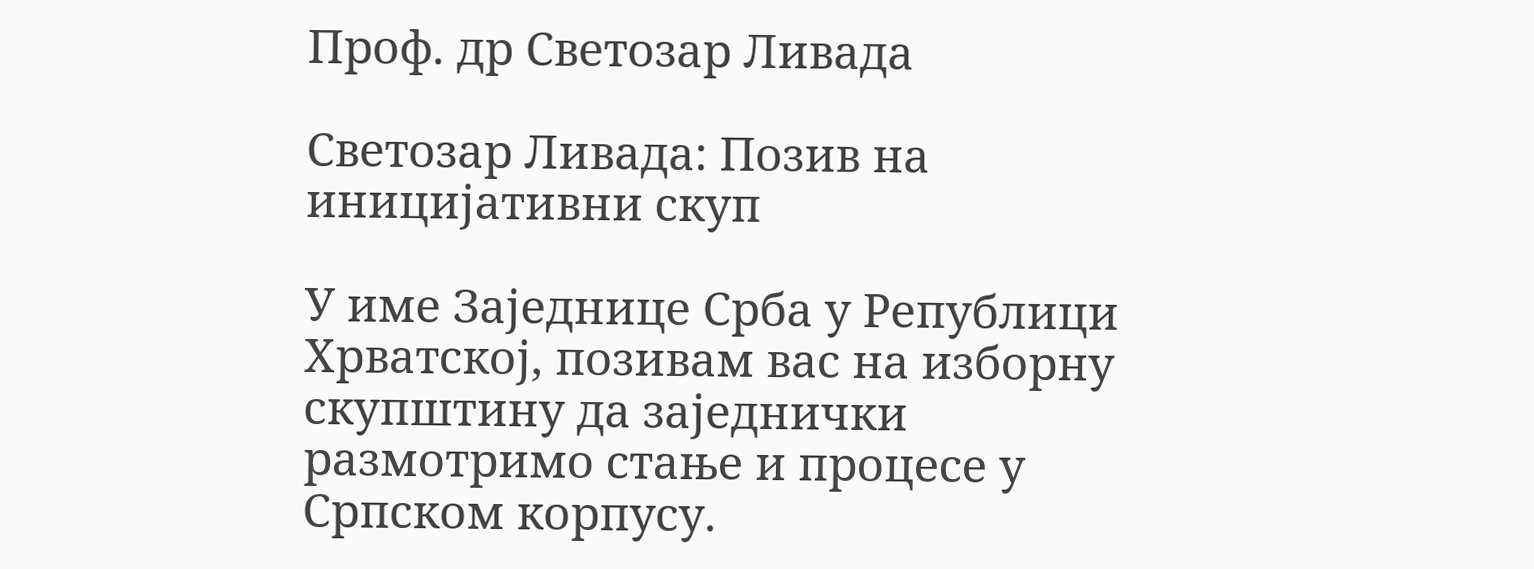Проф. др Светозар Ливада

Светозар Ливада: Позив на иницијативни скуп

У име Заједнице Срба у Републици Хрватској, позивам вас на изборну скупштину да заједнички размотримо стање и процесе у Српском корпусу.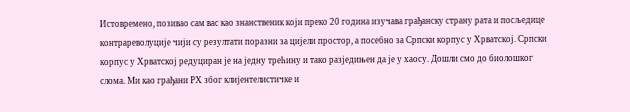Истовремено, позивао сам вас као знанственик који преко 20 година изучава грађанску страну рата и посљедице контрареволуције чији су резултати поразни за цијели простор, а посебно за Српски корпус у Хрватској. Српски корпус у Хрватској редуциран је на једну трећину и тако разједињен да је у хаосу. Дошли смо до биолошког слома. Ми као грађани РХ због клијентелистичке и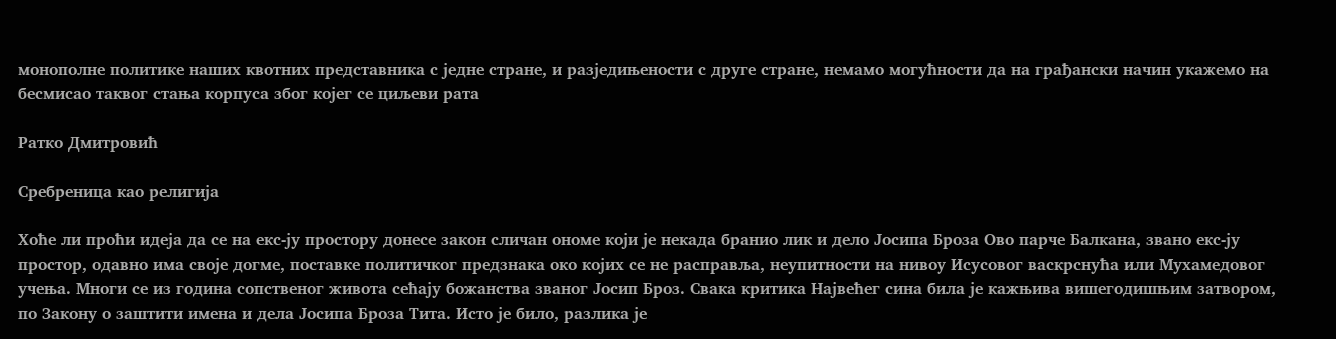монополне политике наших квотних представника с једне стране, и разједињености с друге стране, немамо могућности да на грађански начин укажемо на бесмисао таквог стања корпуса због којег се циљеви рата

Ратко Дмитровић

Сребреница као религија

Хоће ли проћи идеја да се на екс-ју простору донесе закон сличан ономе који је некада бранио лик и дело Јосипа Броза Ово парче Балкана, звано екс-ју простор, одавно има своје догме, поставке политичког предзнака око којих се не расправља, неупитности на нивоу Исусовог васкрснућа или Мухамедовог учења. Многи се из година сопственог живота сећају божанства званог Јосип Броз. Свака критика Највећег сина била је кажњива вишегодишњим затвором, по Закону о заштити имена и дела Јосипа Броза Тита. Исто је било, разлика је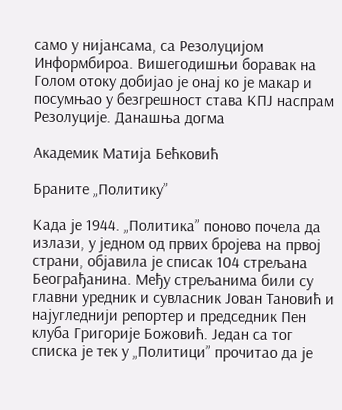само у нијансама, са Резолуцијом Информбироа. Вишегодишњи боравак на Голом отоку добијао је онај ко је макар и посумњао у безгрешност става КПЈ наспрам Резолуције. Данашња догма

Академик Матија Бећковић

Браните „Политику”

Када је 1944. „Политика” поново почела да излази, у једном од првих бројева на првој страни, објавила је списак 104 стрељана Београђанина. Међу стрељанима били су главни уредник и сувласник Јован Тановић и најугледнији репортер и председник Пен клуба Григорије Божовић. Један са тог списка је тек у „Политици” прочитао да је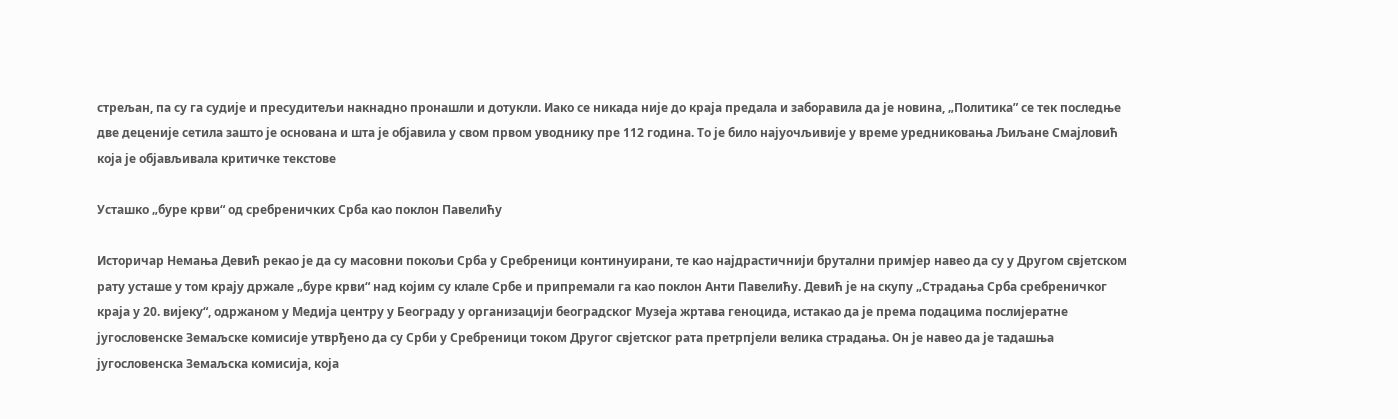стрељан, па су га судије и пресудитељи накнадно пронашли и дотукли. Иако се никада није до краја предала и заборавила да је новина, „Политика” се тек последње две деценије сетила зашто је основана и шта је објавила у свом првом уводнику пре 112 година. То је било најуочљивије у време уредниковања Љиљане Смајловић која је објављивала критичке текстове

Усташко „буре крви“ од сребреничких Срба као поклон Павелићу

Историчар Немања Девић рекао је да су масовни покољи Срба у Сребреници континуирани, те као најдрастичнији брутални примјер навео да су у Другом свјетском рату усташе у том крају држале „буре крви“ над којим су клале Србе и припремали га као поклон Анти Павелићу. Девић је на скупу „Страдања Срба сребреничког краја у 20. вијеку“, одржаном у Медија центру у Београду у организацији београдског Музеја жртава геноцида, истакао да је према подацима послијератне југословенске Земаљске комисије утврђено да су Срби у Сребреници током Другог свјетског рата претрпјели велика страдања. Он је навео да је тадашња југословенска Земаљска комисија, која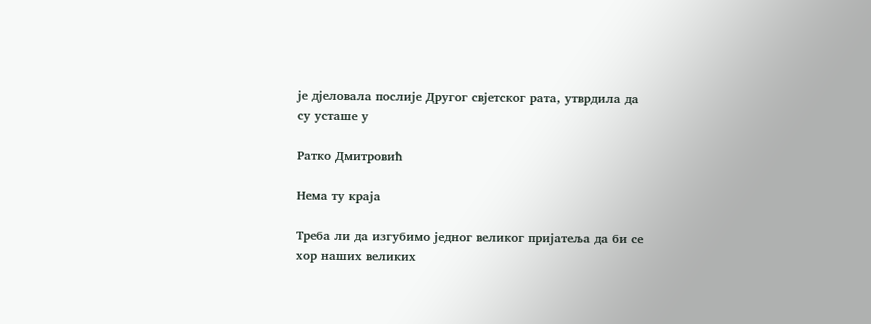је дјеловала послије Другог свјетског рата, утврдила да су усташе у

Ратко Дмитровић

Нема ту краја

Треба ли да изгубимо једног великог пријатеља да би се хор наших великих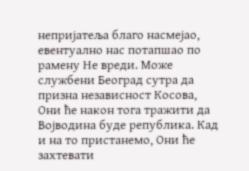непријатеља благо насмејао, евентуално нас потапшао по рамену Не вреди. Може службени Београд сутра да призна независност Косова, Они ће након тога тражити да Војводина буде република. Кад и на то пристанемо, Они ће захтевати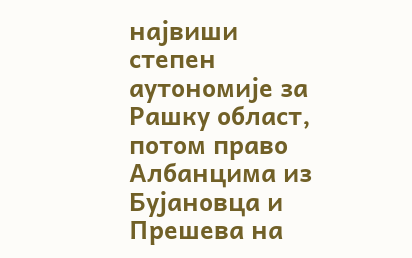највиши степен аутономије за Рашку област, потом право Албанцима из Бујановца и Прешева на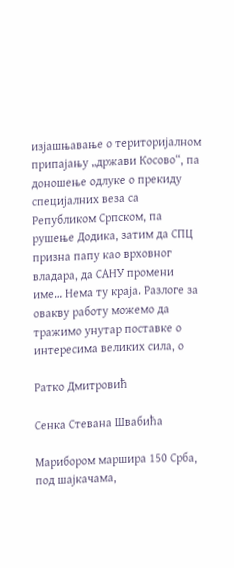изјашњавање о територијалном припајању „држави Косово“, па доношење одлуке о прекиду специјалних веза са Републиком Српском, па рушење Додика, затим да СПЦ призна папу као врховног владара, да САНУ промени име… Нема ту краја. Разлоге за овакву работу можемо да тражимо унутар поставке о интересима великих сила, о

Ратко Дмитровић

Сенка Стевана Швабића

Марибором маршира 150 Срба, под шајкачама,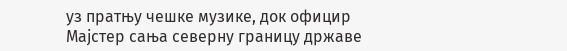уз пратњу чешке музике, док официр Мајстер сања северну границу државе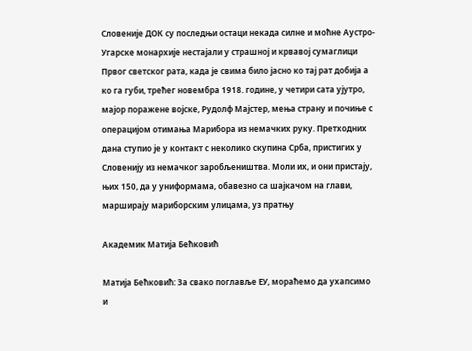Словеније ДОК су последњи остаци некада силне и моћне Аустро-Угарске монархије нестајали у страшној и крвавој сумаглици Првог светског рата, када је свима било јасно ко тај рат добија а ко га губи, трећег новембра 1918. године, у четири сата ујутро, мајор поражене војске, Рудолф Мајстер, мења страну и почиње с операцијом отимања Марибора из немачких руку. Претходних дана ступио је у контакт с неколико скупина Срба, пристигих у Словенију из немачког заробљеништва. Моли их, и они пристају, њих 150, да у униформама, обавезно са шајкачом на глави, марширају мариборским улицама, уз пратњу

Академик Матија Бећковић

Матија Бећковић: За свако поглавље ЕУ, мораћемо да ухапсимо и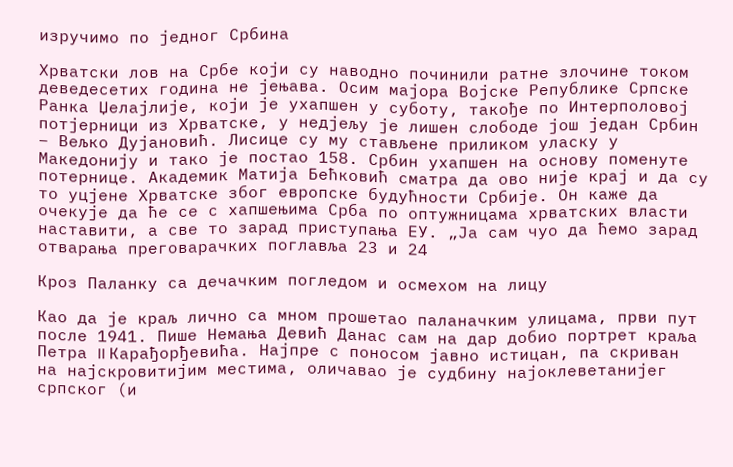изручимо по једног Србина

Хрватски лов на Србе који су наводно починили ратне злочине током деведесетих година не јењава. Осим мајора Војске Републике Српске Ранка Џелајлије, који је ухапшен у суботу, такође по Интерполовој потјерници из Хрватске, у недјељу је лишен слободе још један Србин – Вељко Дујановић. Лисице су му стављене приликом уласку у Македонију и тако је постао 158. Србин ухапшен на основу поменуте потернице. Академик Матија Бећковић сматра да ово није крај и да су то уцјене Хрватске због европске будућности Србије. Он каже да очекује да ће се с хапшењима Срба по оптужницама хрватских власти наставити, а све то зарад приступања ЕУ. „Ја сам чуо да ћемо зарад отварања преговарачких поглавља 23 и 24

Кроз Паланку са дечачким погледом и осмехом на лицу

Као да је краљ лично са мном прошетао паланачким улицама, први пут после 1941. Пише Немања Девић Данас сам на дар добио портрет краља Петра II Карађорђевића. Најпре с поносом јавно истицан, па скриван на најскровитијим местима, оличавао је судбину најоклеветанијег српског (и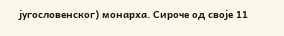југословенског) монарха. Сироче од своје 11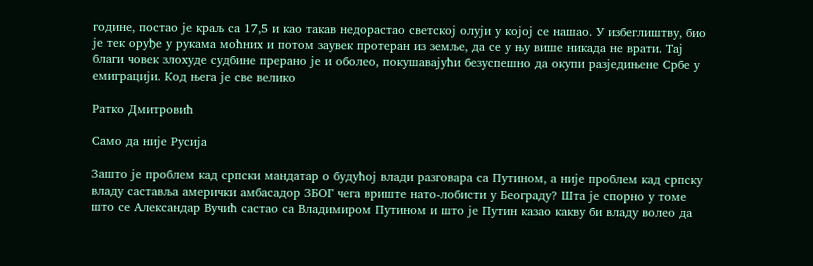године, постао је краљ са 17,5 и као такав недорастао светској олуји у којој се нашао. У избеглиштву, био је тек оруђе у рукама моћних и потом заувек протеран из земље, да се у њу више никада не врати. Тај благи човек злохуде судбине прерано је и оболео, покушавајући безуспешно да окупи разједињене Србе у емиграцији. Код њега је све велико

Ратко Дмитровић

Само да није Русија

Зашто је проблем кад српски мандатар о будућој влади разговара са Путином, а није проблем кад српску владу саставља амерички амбасадор ЗБОГ чега вриште нато-лобисти у Београду? Шта је спорно у томе што се Александар Вучић састао са Владимиром Путином и што је Путин казао какву би владу волео да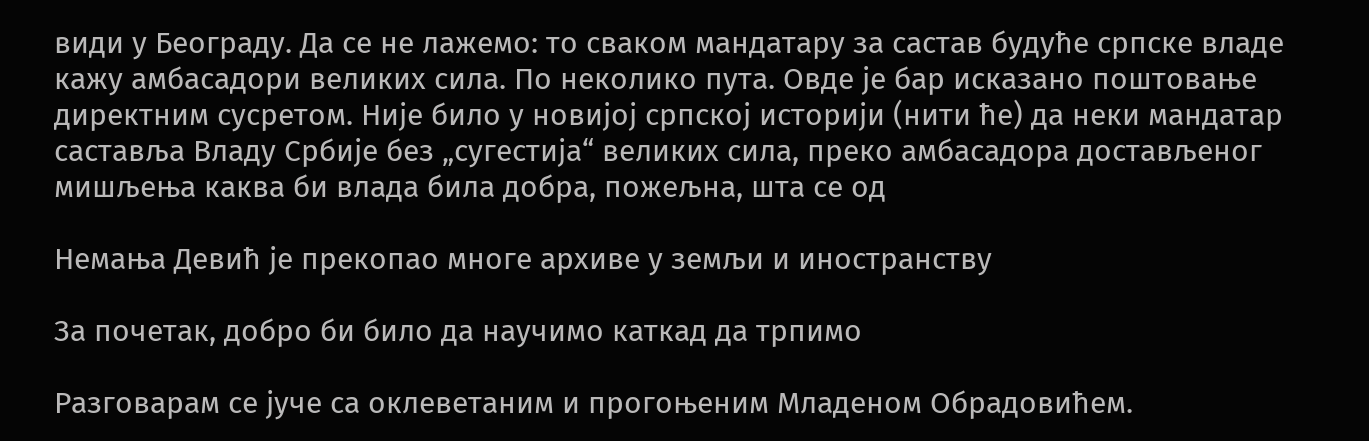види у Београду. Да се не лажемо: то сваком мандатару за састав будуће српске владе кажу амбасадори великих сила. По неколико пута. Овде је бар исказано поштовање директним сусретом. Није било у новијој српској историји (нити ће) да неки мандатар саставља Владу Србије без „сугестија“ великих сила, преко амбасадора достављеног мишљења каква би влада била добра, пожељна, шта се од

Немања Девић је прекопао многе архиве у земљи и иностранству

За почетак, добро би било да научимо каткад да трпимо

Разговарам се јуче са оклеветаним и прогоњеним Младеном Обрадовићем.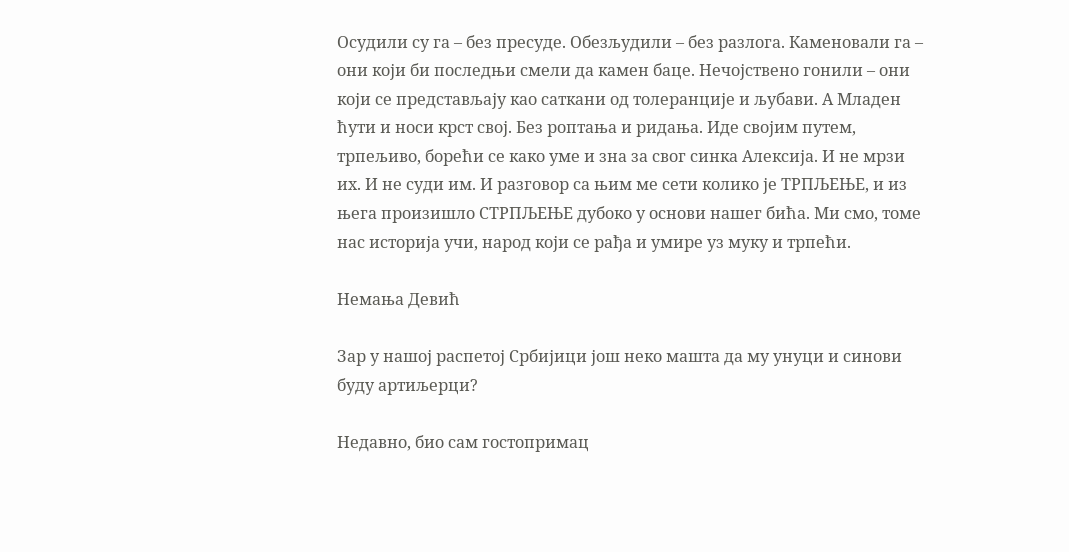Осудили су га – без пресуде. Обезљудили – без разлога. Каменовали га – они који би последњи смели да камен баце. Нечојствено гонили – они који се представљају као саткани од толеранције и љубави. А Младен ћути и носи крст свој. Без роптања и ридања. Иде својим путем, трпељиво, борећи се како уме и зна за свог синка Алексија. И не мрзи их. И не суди им. И разговор са њим ме сети колико је ТРПЉЕЊЕ, и из њега произишло СТРПЉЕЊЕ дубоко у основи нашег бића. Ми смо, томе нас историја учи, народ који се рађа и умире уз муку и трпећи.

Немања Девић

Зар у нашој распетој Србијици још неко машта да му унуци и синови буду артиљерци?

Недавно, био сам гостопримац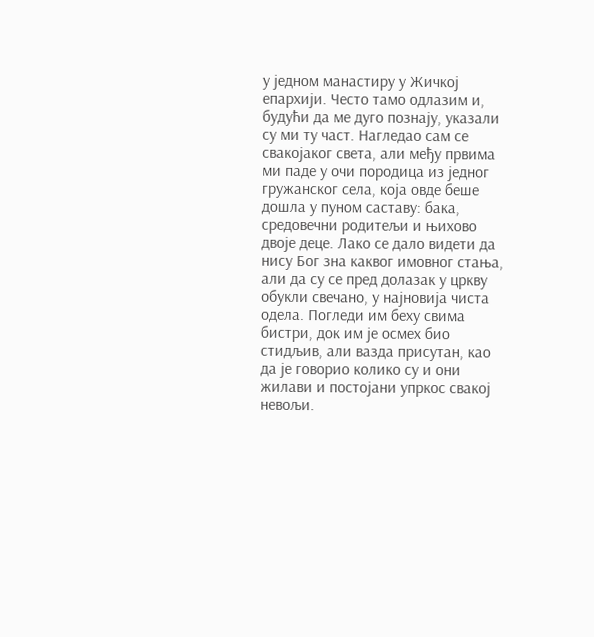у једном манастиру у Жичкој епархији. Често тамо одлазим и, будући да ме дуго познају, указали су ми ту част. Нагледао сам се свакојаког света, али међу првима ми паде у очи породица из једног гружанског села, која овде беше дошла у пуном саставу: бака, средовечни родитељи и њихово двоје деце. Лако се дало видети да нису Бог зна каквог имовног стања, али да су се пред долазак у цркву обукли свечано, у најновија чиста одела. Погледи им беху свима бистри, док им је осмех био стидљив, али вазда присутан, као да је говорио колико су и они жилави и постојани упркос свакој невољи.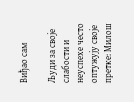Виђао сам

Људи за своје слабости и неуспехе често оптужују своје претке: Милош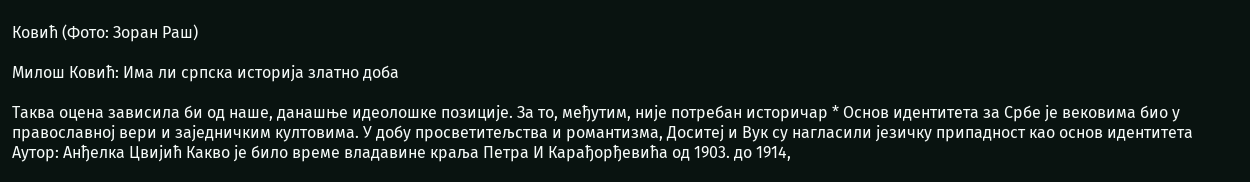Ковић (Фото: Зоран Раш)

Милош Ковић: Има ли српска историја златно доба

Таква оцена зависила би од наше, данашње идеолошке позиције. За то, међутим, није потребан историчар * Основ идентитета за Србе је вековима био у православној вери и заједничким култовима. У добу просветитељства и романтизма, Доситеј и Вук су нагласили језичку припадност као основ идентитета Аутор: Анђелка Цвијић Какво је било време владавине краља Петра И Карађорђевића од 1903. до 1914,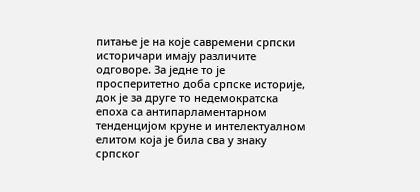питање је на које савремени српски историчари имају различите одговоре. За једне то је просперитетно доба српске историје, док је за друге то недемократска епоха са антипарламентарном тенденцијом круне и интелектуалном елитом која је била сва у знаку српског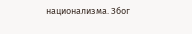национализма. Због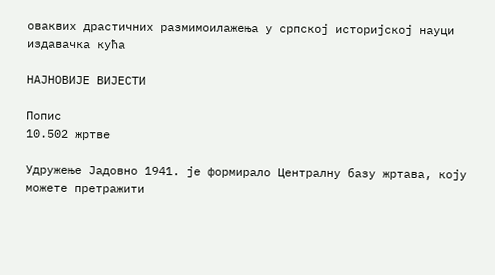оваквих драстичних размимоилажења у српској историјској науци издавачка кућа

НАЈНОВИЈЕ ВИЈЕСТИ

Попис
10.502 жртве

Удружење Јадовно 1941. је формирало Централну базу жртава, коју можете претражити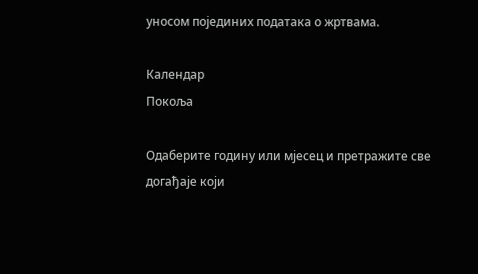уносом појединих података о жртвама.

Календар
Покоља

Одаберите годину или мјесец и претражите све догађаје који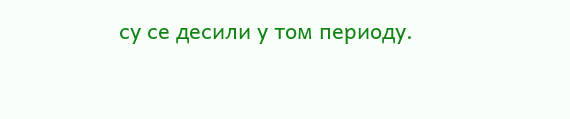су се десили у том периоду.